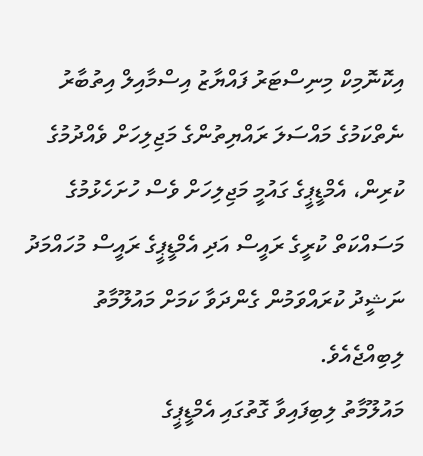އިކޮނޮމިކް މިނިސްޓަރު ފައްޔާޒު އިސްމާއިލް އިތުބާރު ނެތްކަމުގެ މައްސަލަ ރައްޔިތުންގެ މަޖިލިހަށް ވެއްދުމުގެ ކުރިން، އެމްޑީޕީގެ ގައުމީ މަޖިލިހަށް ވެސް ހުށަހެޅުމުގެ މަސައްކަތް ކުރީގެ ރައީސް އަދި އެމްޑީޕީގެ ރައީސް މުހައްމަދު ނަޝީދު ކުރައްވަމުން ގެންދަވާ ކަމަށް މައުލޫމާތު ލިބިއްޖެއެވެ.
މައުލޫމާތު ލިބިފައިވާ ގޮތުގައި އެމްޑީޕީގެ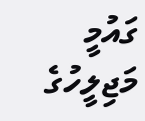ގައުމީ މަޖިލީހުގެ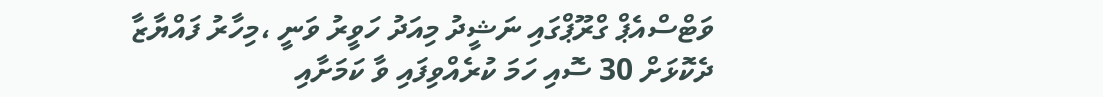ވަޓްސްއެޕް ގްރޫޕްގައި ނަޝީދު މިއަދު ހަވީރު ވަނީ ،މިހާރު ފައްޔާޒާ ދެކޮޅަށް 30 ސޮއި ހަމަ ކުރެއްވިފައި ވާ ކަމަށާއި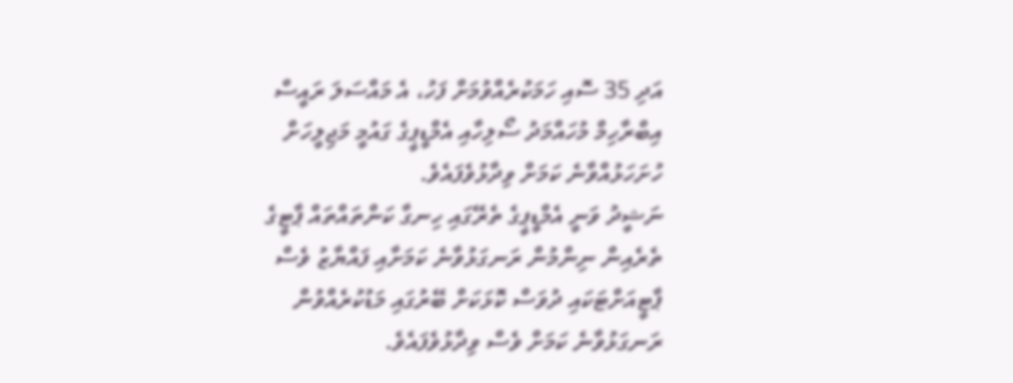އަދި 35 ސޮއި ހަމަކުރެއްވުމަށް ފަހު، އެ މައްސަލަ ރައީސް އިބްރާހިމް މުހައްމަދު ސޯލިހާއި އެމްޑީޕީގެ ގައުމީ މަޖިލީހަށް ހުށަހަޅުއްވާނެ ކަމަށް ވިދާޅުވެފައެވެ.
ނަޝީދު ވަނީ އެމްޑީޕީގެ ތެރޭގައި ހިނގާ ކަންތައްތައް ޕާޓީގެ ތެރެއިން ނިންމުން ރަނގަޅުވާނެ ކަމަށާއި ފައްޔާޒު ވެސް ޕާޓީއަށްޓަކައި ދުވަސް ކޮޅަކަށް ބޭރުގައި މަޑުކުރެއްވުން ރަނގަޅުވާނެ ކަމަށް ވެސް ވިދާޅުވެފައެވެ.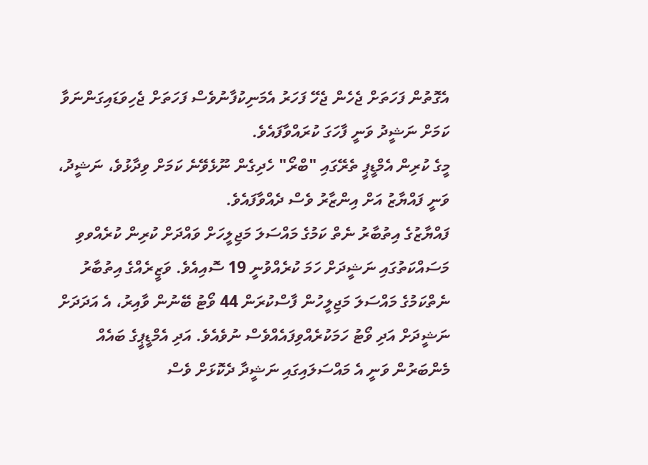އެގޮތުން ފަހަތަށް ޖެހެން ޖެހޭ ފަހަރު އެމަނިކުފާނުވެސް ފަހަތަށް ޖެހިވަޑައިގަންނަވާ ކަމަށް ނަޝީދު ވަނީ ފާހަގަ ކުރައްވާފައެވެ.
މީގެ ކުރިން އެމްޑީޕީ ތެރޭގައި "ބްރޯ" ހެދިގެން ނޫޅެވޭނެ ކަމަށް ވިދާޅުވެ، ނަޝީދު، ވަނީ ފައްޔާޒު އަށް އިންޒާރު ވެސް ދެއްވާފައެވެ.
ފައްޔާޒުގެ އިތުބާރު ނެތް ކަމުގެ މައްސަލަ މަޖިލީހަށް ވައްދަށް ކުރިން ކުރެއްވވި މަސައްކަތުގައި ނަޝީދަށް ހަމަ ކުރެއްވުނީ 19 ސޮއިއެވެ. ވަޒީރެއްގެ އިތުބާރު ނެތްކަމުގެ މައްސަލަ މަޖިލީހުން ފާސްކުރަން 44 ވޯޓު ބޭނުން ވާއިރު، އެ އަދަދަށް ނަޝީދަށް އަދި ވޯޓު ހަމަކުރެއްވިފައެއްވެސް ނުވެއެވެ. އަދި އެމްޑީޕީގެ ބައެއް މެންބަރުން ވަނީ އެ މައްސަލައިގައި ނަޝީދާ ދެކޮޅަށް ވެސް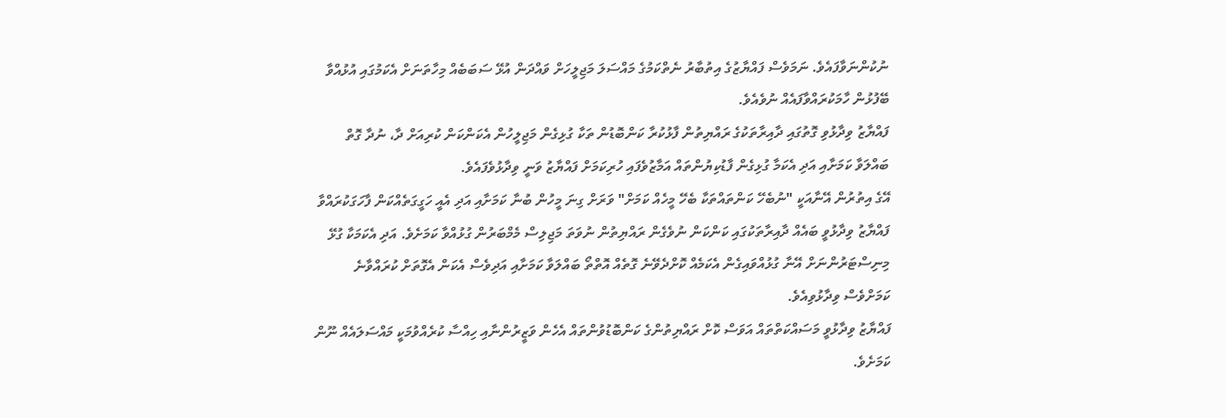ނުކުންނަވާފައެވެ. ނަމަވެސް ފައްޔާޒުގެ އިތުބާރު ނެތްކަމުގެ މައްސަލަ މަޖިލީހަށް ވައްދަން އުޅޭ ސަބަބެއް މިހާތަނަށް އެކަމުގައި އުޅުއްވާ ބޭފުޅުން ހާމަކުރައްވާފައެއް ނުވެއެވެ.
ފައްޔާޒު ވިދާޅުވި ގޮތުގައި ދާއިރާތަކުގެ ރައްޔިތުން ފާޅުކުރާ ކަންބޮޑުން ތަކާ ގުޅިގެން މަޖިލީހުން އެކަންކަން ކުރިއަށް ދާ، ނުދާ ގޮތް ބައްލަވާ ކަމަށާއި އަދި އެކަމާ ގުޅިގެން ފާޑުކިޔުންތައް އަމާޒުވެފައި ހުރިކަމަށް ފައްޔާޒު ވަނީ ވިދާޅުވެފައެވެ.
އޭގެ އިތުރުން އޭނާއަކީ "ނުބެހޭ ކަންތައްތަކާ ބެހޭ މީހެއް ކަމަށް" ވަރަށް ގިނަ މީހުން ބުނާ ކަމަށާއި އަދި އެއީ ހަގީގަތެއްކަން ފާހަގަކުރައްވާ ފައްޔާޒު ވިދާޅުވީ ބައެއް ދާއިރާތަކުގައި ކަންކަން ނުވެގެން ރައްޔިތުން ނުވަތަ މަޖިލިސް މެމްބަރުން ގުޅުއްވާ ކަމަށެވެ. އަދި އެކަމަކާ ގުޅޭ މިނިސްޓަރުންނަށް އޭނާ ގުޅުއްވައިގެން އެކަމެއް ކޮށްދެވޭނެ ގޮތެއް އޮތްތޯ ބައްލަވާ ކަމަށާއި އަދިވެސް އެކަން އެގޮތަށް ކުރައްވާނެ ކަމަށްވެސް ވިދާޅުވިއެވެ.
ފައްޔާޒު ވިދާޅުވީ މަސައްކަތްތައް އަވަސް ކޮށް ރައްޔިތުންގެ ކަންބޮޑުވުންތައް އެހެން ވަޒީރުންނާއި ހިއްސާ ކުރެއްވުމަކީ މައްސަލައެއް ނޫން ކަމަށެވެ.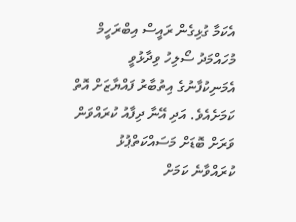އެކަމާ ގުޅިގެން ރައީސް އިބްރަހީމް މުހައްމަދު ސޯލިހު ވިދާޅުވީ އެމަނިކުފާނުގެ އިތުބާރު ފައްޔާޒަށް އޮތް ކަމަށެއެވެ. އަދި އޭނާ ދިފާއު ކުރައްވަން ވަރަށް ބޮޑަށް މަސައްކަތްޕުޅު ކުރައްވާނެ ކަމަށް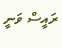ރައީސް ވަނީ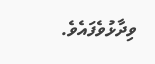ވިދާޅުވެފައެވެ.